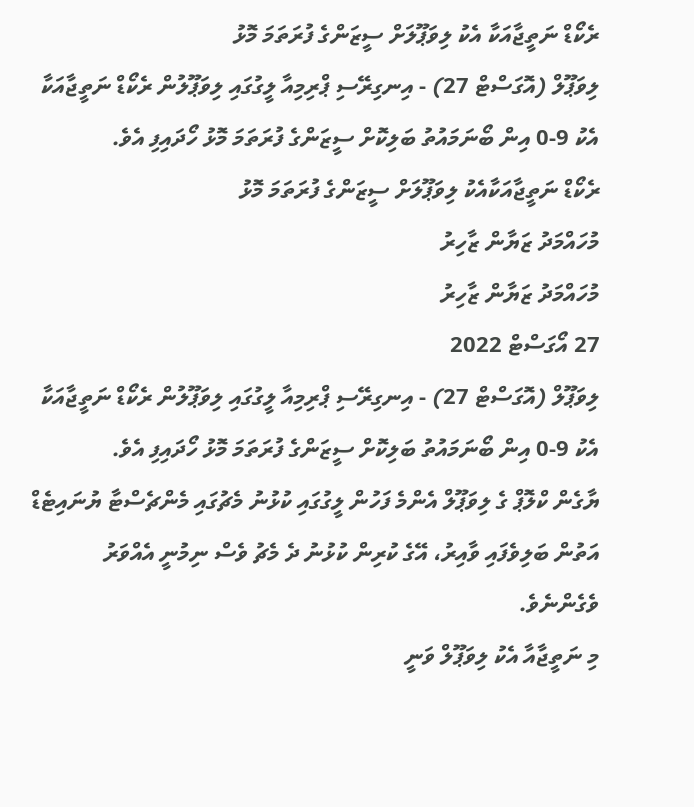ރެކޯޑް ނަތީޖާއަކާ އެކު ލިވަޕޫލަށް ސީޒަންގެ ފުރަތަމަ މޮޅު
ލިވަޕޫލް (އޮގަސްޓް 27) - އިނގިރޭސި ޕްރިމިއާ ލީގުގައި ލިވަޕޫލުން ރެކޯޑް ނަތީޖާއަކާ އެކު 9-0 އިން ބޯނަމައުތު ބަލިކޮށް ސީޒަންގެ ފުރަތަމަ މޮޅު ހޯދައިފި އެވެ.
ރެކޯޑް ނަތީޖާއަކާއެކު ލިވަޕޫލަށް ސީޒަންގެ ފުރަތަމަ މޮޅު
މުހައްމަދު ޒަޔާން ޒާހިރު
މުހައްމަދު ޒަޔާން ޒާހިރު
27 އޯގަސްޓް 2022
ލިވަޕޫލް (އޮގަސްޓް 27) - އިނގިރޭސި ޕްރިމިއާ ލީގުގައި ލިވަޕޫލުން ރެކޯޑް ނަތީޖާއަކާ އެކު 9-0 އިން ބޯނަމައުތު ބަލިކޮށް ސީޒަންގެ ފުރަތަމަ މޮޅު ހޯދައިފި އެވެ.
ޔާގެން ކްލޮޕް ގެ ލިވަޕޫލް އެންމެ ފަހުން ލީގުގައި ކުޅުނު މެޗުގައި މެންޗެސްޓާ ޔުނައިޓެޑް އަތުން ބަލިވެފައި ވާއިރު، އޭގެ ކުރިން ކުޅުނު ދެ މެޗު ވެސް ނިމުނީ އެއްވަރު ވެގެންނެވެ.
މި ނަތީޖާއާ އެކު ލިވަޕޫލް ވަނީ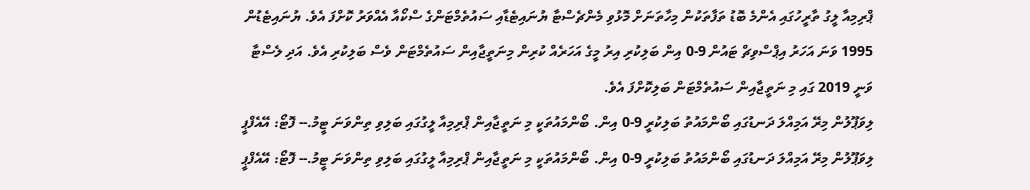ޕްރިމިއާ ލީގު ތާރީހުގައި އެންމެ ބޮޑު ތަފާތަކުން މިހާތަނަށް މޮޅުވި މެންޗެސްޓާ ޔުނައިޓެޑާއި ސައުތެމްޓަންގެ ސްކޯއާ އެއްވަރު ކޮށްފަ އެވެ. ޔުނައިޓެޑުން 1995 ވަނަ އަހަރު އިޕްސްވިޗް ޓައުން 9-0 އިން ބަލިކުރި އިރު މީގެ އަހަރެއް ކުރިން މިނަތީޖާއިން ސައުތެމްޓަން ވެސް ބަލިކުރި އެވެ. އަދި ލެސްޓާ ވަނީ 2019 ގައި މި ނަތީޖާއިން ސައުތެމްޓަން ބަލިކޮށްފަ އެވެ.
ލިވަޕޫލުން މިރޭ އަމިއްލަ ދަނޑުގައި ބޯންމައުތު ބަލިކުރީ 9-0 އިން. ބޯންމައުތަކީ މި ނަތީޖާއިން ޕްރިމިއާ ލީގުގައި ބަލިވި ތިންވަނަ ޓީމު.-- ފޮޓޯ: އޭއެފްޕީ
ލިވަޕޫލުން މިރޭ އަމިއްލަ ދަނޑުގައި ބޯންމައުތު ބަލިކުރީ 9-0 އިން. ބޯންމައުތަކީ މި ނަތީޖާއިން ޕްރިމިއާ ލީގުގައި ބަލިވި ތިންވަނަ ޓީމު.-- ފޮޓޯ: އޭއެފްޕީ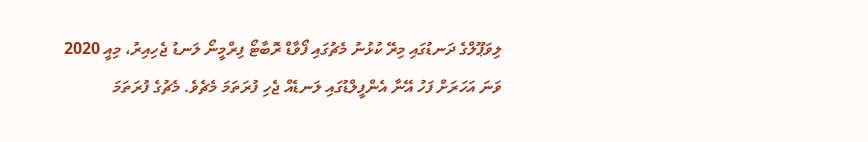ލިވަޕޫލްގެ ދަނޑުގައި މިރޭ ކުޅުނު މެޗުގައި ފޯވާޑް ރޮބާޓޯ ފިރްމީނޯ ލަނޑު ޖެހިއިރު، މިއީ 2020 ވަނަ އަހަރަށް ފަހު އޭނާ އެންފީލްޑުގައި ލަނޑެއް ޖެހި ފުރަތަމަ މެޗެވެ. މެޗުގެ ފުރަތަމަ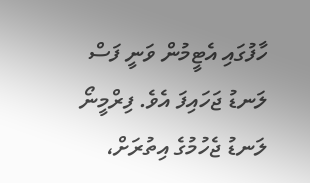ހާފުގައި އެޓީމުން ވަނީ ފަސް ލަނޑު ޖަހައިފަ އެވެ. ފިރްމީނޯ ލަނޑު ޖެހުމުގެ އިތުރަށް،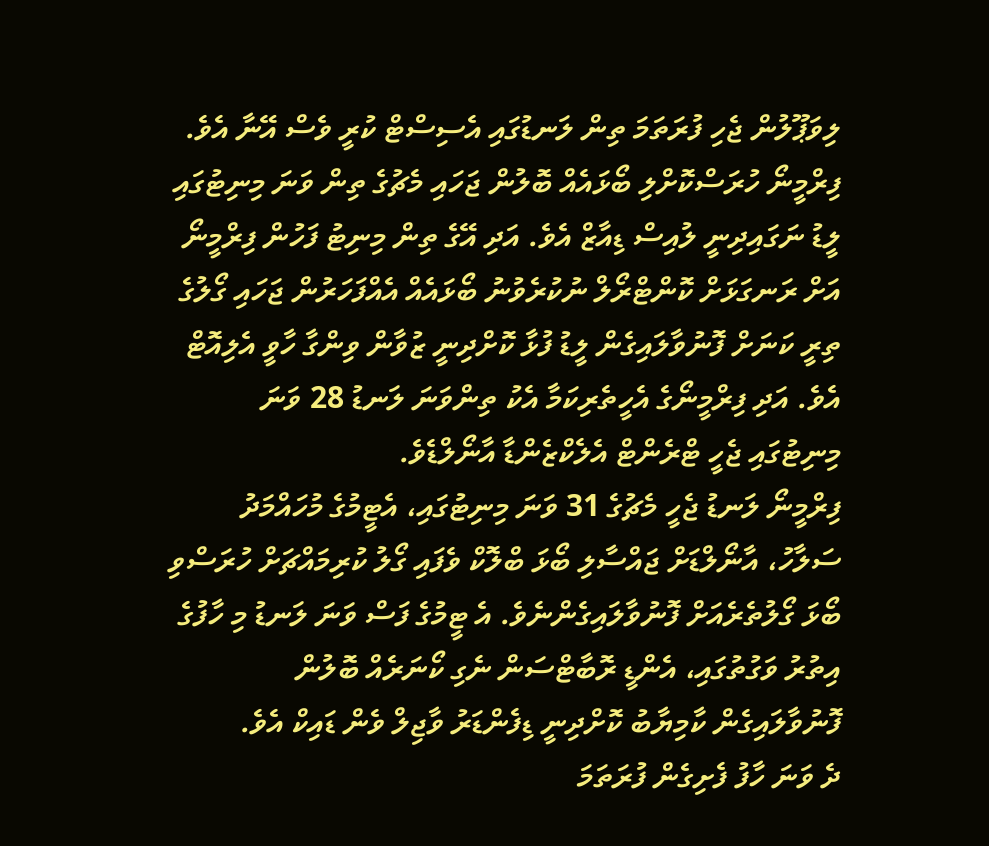ލިވަޕޫލުން ޖެހި ފުރަތަމަ ތިން ލަނޑުގައި އެސިސްޓް ކުރީ ވެސް އޭނާ އެވެ.
ފިރްމީނޯ ހުރަސްކޮށްލި ބޯޅައެއް ބޮލުން ޖަހައި މެޗުގެ ތިން ވަނަ މިނިޓުގައި ލީޑު ނަގައިދިނީ ލުއިސް ޑިއާޒް އެވެ. އަދި އޭގެ ތިން މިނިޓު ފަހުން ފިރްމީނޯ އަށް ރަނގަޅަށް ކޮންޓްރޯލް ނުކުރެވުނު ބޯޅައެއް އެއްފަހަރުން ޖަހައި ގޯލުގެ ތިރީ ކަނަށް ފޮނުވާލައިގެން ލީޑު ފުޅާ ކޮށްދިނީ ޒުވާން ވިންގާ ހާވީ އެލިއޮޓް އެވެ. އަދި ފިރްމީނޯގެ އެހީތެރިކަމާ އެކު ތިންވަނަ ލަނޑު 28 ވަނަ މިނިޓުގައި ޖެހީ ޓްރެންޓް އެލެކްޒެންޑާ އާނޯލްޑެވެ.
ފިރްމީނޯ ލަނޑު ޖެހީ މެޗުގެ 31 ވަނަ މިނިޓުގައި، އެޓީމުގެ މުހައްމަދު ސަލާހު، އާނޯލްޑަށް ޖައްސާލި ބޯޅަ ބްލޮކް ވެފައި ގޯލު ކުރިމައްޗަށް ހުރަސްވި ބޯޅަ ގޯލުތެރެއަށް ފޮނުވާލައިގެންނެވެ. އެ ޓީމުގެ ފަސް ވަނަ ލަނޑު މި ހާފުގެ އިތުރު ވަގުތުގައި، އެންޑީ ރޮބާޓްސަން ނެގި ކޯނަރެއް ބޮލުން ފޮނުވާލައިގެން ކާމިޔާބު ކޮށްދިނީ ޑިފެންޑަރު ވާޖިލް ވެން ޑައިކް އެވެ.
ދެ ވަނަ ހާފު ފެށިގެން ފުރަތަމަ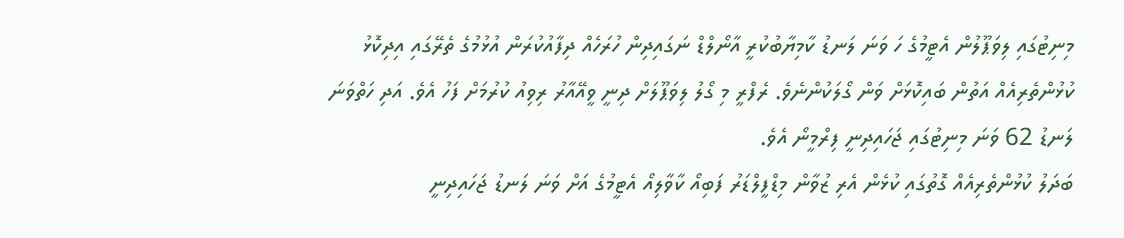މިނިޓުގައި ލިވަޕޫލުން އެޓީމުގެ ހަ ވަނަ ލަނޑު ކާމިޔާބުކުރީ އާނޯލްޑް ނަގައިދިން ހުރަހެއް ދިފާއުކުރަން އުޅުމުގެ ތެރޭގައި އިދިކޮޅު ކުޅުންތެރިއެއް އަތުން ބައިކޮޅަށް ވަން ގޯލަކުންނެވެ. ރެފްރީ މި ގޯލު ލިވަޕޫލަށް ދިނީ ވީއޭއާރު ރިވިއު ކުރުމަށް ފަހު އެވެ. އަދި ހަތްވަނަ ލަނޑު 62 ވަނަ މިނިޓުގައި ޖަހައިދިނީ ފިރްމީނޯ އެވެ.
ބަދަލު ކުޅުންތެރިއެއް ގޮތުގައި ކުޅެން އެރި ޒުވާން މިޑްފީލްޑަރު ފަބިއޯ ކާވާލިއޯ އެޓީމުގެ އަށް ވަނަ ލަނޑު ޖަހައިދިނީ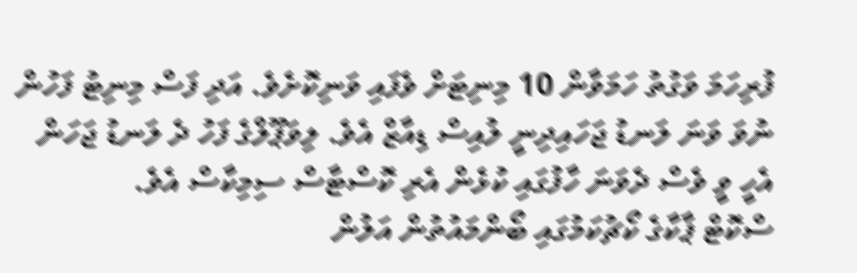ފުރިހަމަ ވަގުތު ހަމަވާން 10 މިނިޓަށް ވެފައި ވަނިކޮށެވެ. އަދި ފަސް މިނިޓު ފަހުން ނުވަ ވަނަ ލަނޑު ޖަހައިދިނީ ލުއިސް ޑިއާޒް އެވެ. ލިވަޕޫލްގެ ފަހު ދެ ލަނޑު ޖަހަން އެހީ ވީ ވެސް ދެވަނަ ހާފުގައި ކުޅެން އެރި ކޮސްޓާސް ސިމިކާސް އެވެ.
ސްކޮޓް ޕާކާގެ ކޯޗުކަމުގައި ބޯންމައުތުން އަލުން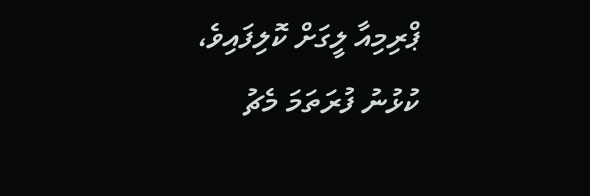ޕްރިމިއާ ލީގަށް ކޮލިފައިވެ، ކުޅުނު ފުރަތަމަ މެޗު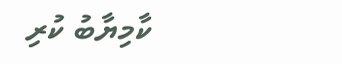ކާމިޔާބު ކުރި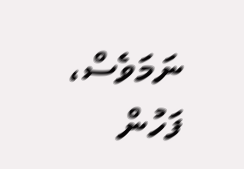ނަމަވެސް، ފަހުން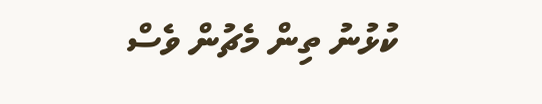ކުޅުނު ތިން މެޗުން ވެސް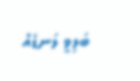ބަލިވީ ލަނޑެއް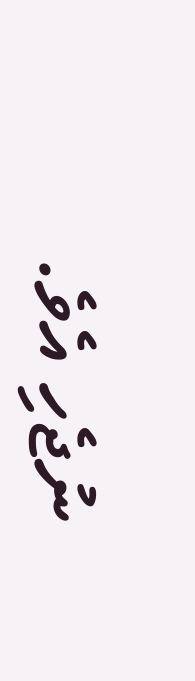ނުޖެހި އެވެ.